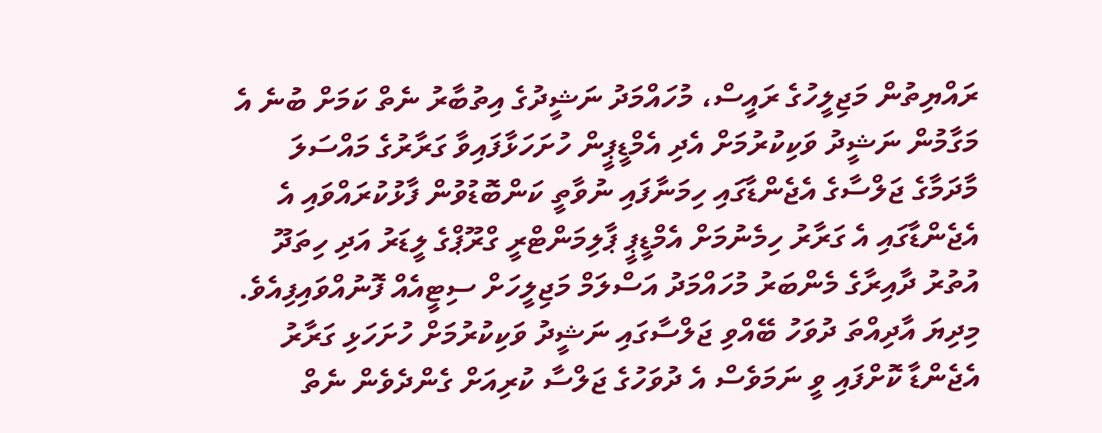ރައްޔިތުން މަޖިލީހުގެ ރައީސް، މުހައްމަދު ނަޝީދުގެ އިތުބާރު ނެތް ކަމަށް ބުނެ އެ މަގާމުން ނަޝީދު ވަކިކުރުމަށް އެދި އެމްޑީޕީން ހުށަހަޅާފައިވާ ގަރާރުގެ މައްސަލަ މާދަމާގެ ޖަލްސާގެ އެޖެންޑާގައި ހިމަނާފައި ނުވާތީ ކަންބޮޑުވުން ފާޅުކުރައްވައި އެ އެޖެންޑާގައި އެ ގަރާރު ހިމެނުމަށް އެމްޑީޕީ ޕާލިމަންޓްރީ ގްރޫޕްގެ ލީޑަރު އަދި ހިތަދޫ އުތުރު ދާއިރާގެ މެންބަރު މުހައްމަދު އަސްލަމް މަޖިލީހަށް ސިޓީއެއް ފޮނުއްވައިފިއެވެ.
މިދިޔަ އާދިއްތަ ދުވަހު ބޭއްވި ޖަލްސާގައި ނަޝީދު ވަކިކުރުމަށް ހުށަހަޅި ގަރާރު އެޖެންޑާ ކޮށްފައި ވީ ނަމަވެސް އެ ދުވަހުގެ ޖަލްސާ ކުރިއަށް ގެންދެވެން ނެތް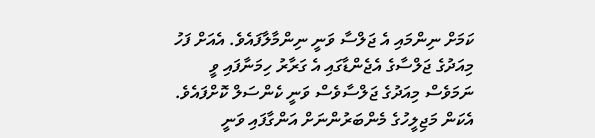ކަމަށް ނިންމައި އެ ޖަލްސާ ވަނީ ނިންމާލާފައެވެ. އެއަށް ފަހު މިއަދުގެ ޖަލްސާގެ އެޖެންޑާގައި އެ ގަރާރު ހިމަނާފައި ވީ ނަމަވެސް މިއަދުގެ ޖަލްސާވެސް ވަނީ ކެންސަލް ކޮށްފައެވެ. އެކަން މަޖިލީހުގެ މެންބަރުންނަށް އަންގާފައި ވަނީ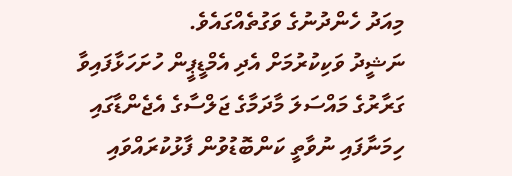މިއަދު ހެންދުނުގެ ވަގުތެއްގައެވެ.
ނަޝީދު ވަކިކުރުމަށް އެދި އެމްޑީޕީން ހުށަހަޅާފައިވާ ގަރާރުގެ މައްސަލަ މާދަމާގެ ޖަލްސާގެ އެޖެންޑާގައި ހިމަނާފައި ނުވާތީ ކަންބޮޑުވުން ފާޅުކުރައްވައި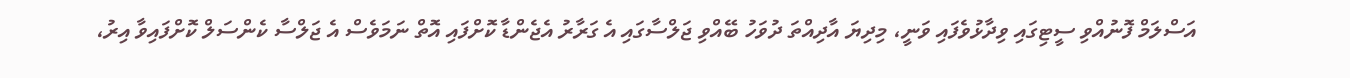އަސްލަމް ފޮނުއްވި ސީޓިގައި ވިދާޅުވެފައި ވަނީ، މިދިޔަ އާދިއްތަ ދުވަހު ބޭއްވި ޖަލްސާގައި އެ ގަރާރު އެޖެންޑާ ކޮށްފައި އޮތް ނަމަވެސް އެ ޖަލްސާ ކެންސަލް ކޮށްފައިވާ އިރު،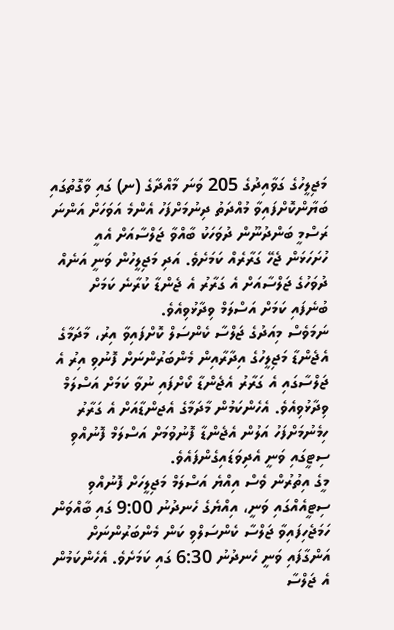މަޖިލީހުގެ ގަވާއިދުގެ 205 ވަނަ މާއްދާގެ (ނ) ގައި ވާގޮތުގައި ބަޔާންކޮށްފައިވާ މުއްދަތު ދިނުމަށްފަހު އެންމެ އަވަހަށް އަންނަ ރަސްމީ ބަންދުނޫން ދުވަހަކު ބާއްވާ ޖަލްސާއަށް އެއީ ހުށަހަޅަން ޖެހޭ ގަރާރެއް ކަމަށެވެ. އަދި މަޖިލީހުން ވަނީ އަނެއް ދުވަހުގެ ޖަލްސާއަށް އެ ގަރާރު އެ ޖެންޑާ ކުރާނެ ކަމަށް ބުނެފައި ކަމަށް އަސްލަމް ވިދާޅުވިއެވެ.
ނަމަވެސް މިއަދުގެ ޖަލްސާ ކެންސަލް ކޮށްފައިވާ އިރު، މާދަމާގެ އެޖެންޑާ މަޖިލީހުގެ އިދާރާއިން މެންބަރުންނަށް ފޮނުވި އިރު އެ ޖަލްސާގައި އެ ގަރާރު އެޖެންޑާ ކޯށްފައި ނުވާ ކަމަށް އަސްލަމް ވިދާޅުވިއެވެ. އެހެންކަމުން މާދަމާގެ އެޖންޑާއަށް އެ ގަރާރު ހިމެނުމަށްފަހު އަލުން އެޖެންޑާ ފޮނުވުމަށް އަސްލަމް ފޮނުއްވި ސިޓީގައި ވަނީ އެދިވަޑައިގެންފައެވެ.
މީގެ އިތުރުން ވެސް އިއްޔެ އަސްލަމް މަޖިލީހަށް ފޮނުއްވި ސިޓީއެއްގައި ވަނީ، އިއްޔެގެ ހެނދުނު 9:00 ގައި ބާއްވަން ހަމަޖެހިފައިވާ ޖަލްސާ ކެންސަލްވި ކަން މެންބަރުންނަށް އަންގާފައި ވަނީ ހެނދުނު 6:30 ގައި ކަމަށެވެ. އެހެންކަމުން އެ ޖަލްސާ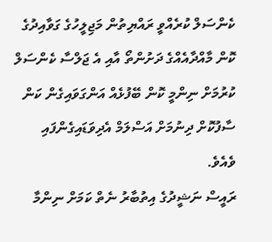ކެންސަލް ކުރެއްވީ ރައްޔިތުން މަޖިލީހުގެ ގަވާއިދުގެ ކޮން މާއްދާއެއްގެ ދަށުންތޯ އާއި އެ ޖަލްސާ ކެންސަލް ކުރުމަށް ނިންމީ ކޮން ބޭފުޅެއް އަންގަވައިގެން ކަން ސާފުކޮށް ދިނުމަށް އަސްލަމް އެދިވަޑައިގެންފައި ވެއެވެ.
ރައީސް ނަޝީދުގެ އިތުބާރު ނެތް ކަމަށް ނިންމާ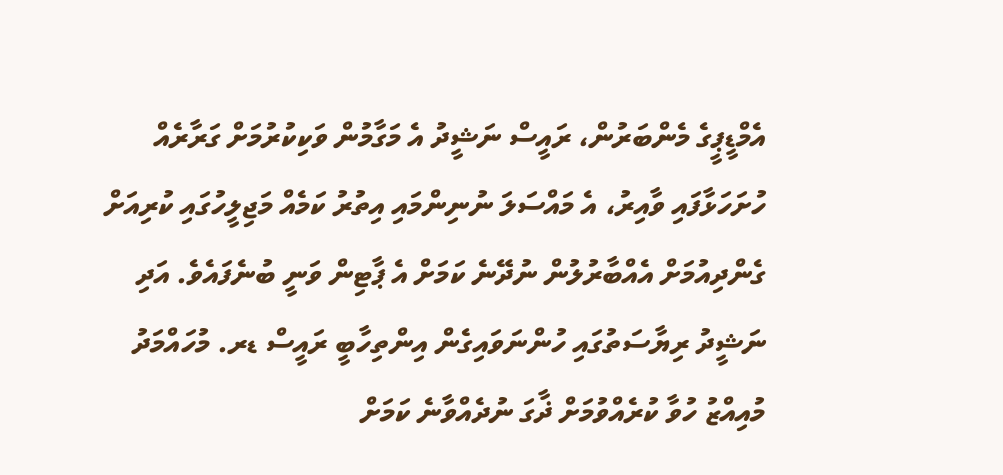އެމްޑީޕީގެ މެންބަރުން، ރައީސް ނަޝީދު އެ މަގާމުން ވަކިކުރުމަށް ގަރާރެއް ހުށަހަޅާފައި ވާއިރު، އެ މައްސަލަ ނުނިންމައި އިތުރު ކަމެއް މަޖިލީހުގައި ކުރިއަށް ގެންދިއުމަށް އެއްބާރުލުން ނުދޭނެ ކަމަށް އެ ޕާޓިން ވަނީ ބުނެފައެވެ. އަދި ނަޝީދު ރިޔާސަތުގައި ހުންނަވައިގެން އިންތިހާބީ ރައީސް ޑރ. މުހައްމަދު މުއިއްޒު ހުވާ ކުރެއްވުމަށް ޛާގަ ނުދެއްވާނެ ކަމަށް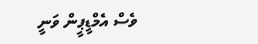ވެސް އެމްޑީޕީން ވަނީ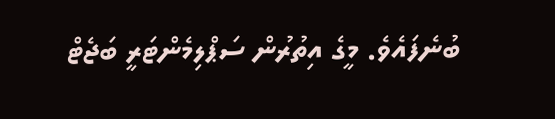ބުނެފައެވެ. މީގެ އިތުރުން ސަޕްލިމެންޓަރީ ބަޖެޓް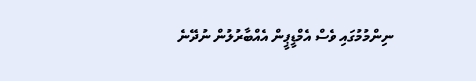ނިންމުމުގައި ވެސް އެމްޑީޕީން އެއްބާރުލުން ނުދޭނެ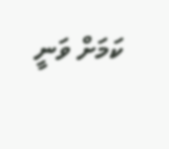ކަމަށް ވަނީ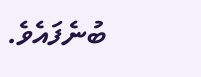ބުނެފައެވެ.